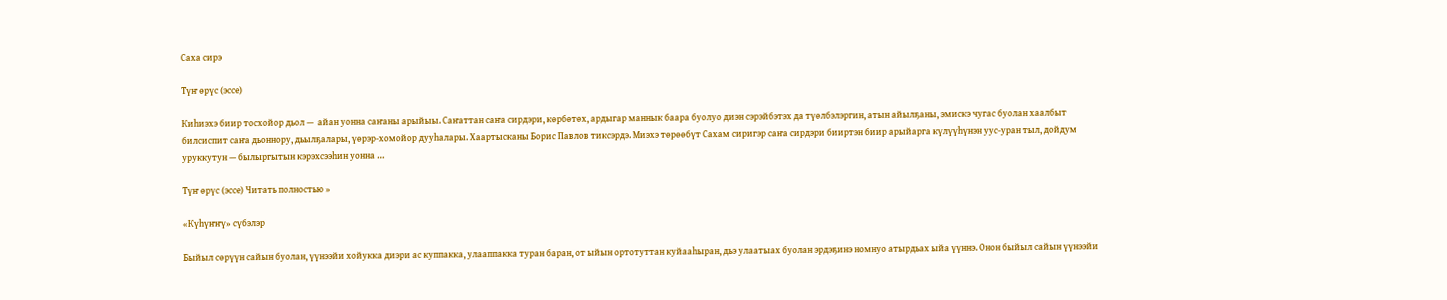Саха сирэ

Түҥ өрүс (эссе)

Киһиэхэ биир тосхойор дьол —  айан уонна саҥаны арыйыы. Саҥаттан саҥа сирдэри, көрбөтөх, ардыгар маннык баара буолуо диэн сэрэйбэтэх да түөлбэлэргин, атын айылҕаны, эмискэ чугас буолан хаалбыт билсиспит саҥа дьоннору, дьылҕалары, үөрэр-хомойор дууһалары. Хаартысканы Борис Павлов тиксэрдэ. Миэхэ төрөөбүт Сахам сиригэр саҥа сирдэри бииртэн биир арыйарга күлүүһүнэн уус-уран тыл, дойдум уруккутун — былыргытын кэрэхсээһин уонна …

Түҥ өрүс (эссе) Читать полностью »

«Күһүҥҥү» сүбэлэр

Быйыл сөрүүн сайын буолан, үүнээйи хойукка диэри ас куппакка, улааппакка туран баран, от ыйын ортотуттан куйааһыран, дьэ улаатыах буолан эрдэҕинэ номнуо атырдьах ыйа үүннэ. Онон быйыл сайын үүнээйи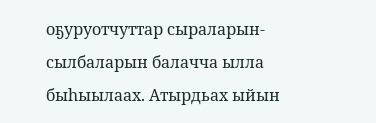оҕуруотчуттар сыраларын-сылбаларын балачча ылла быһыылаах. Атырдьах ыйын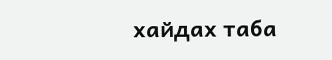хайдах таба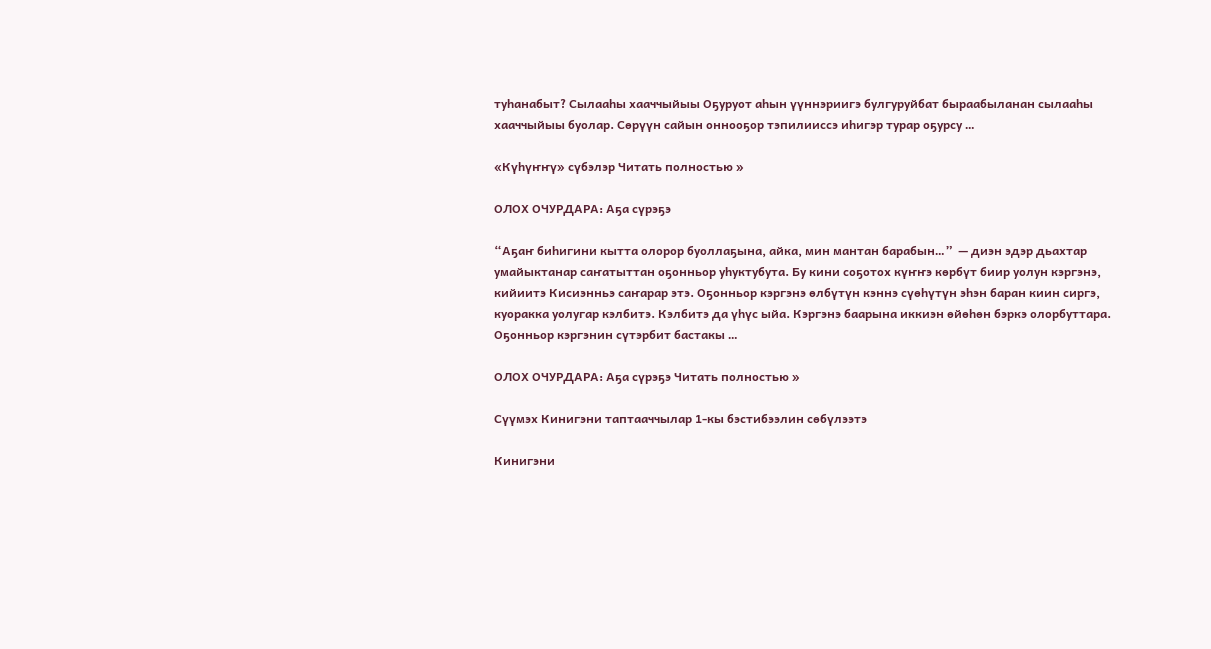туһанабыт? Сылааһы хааччыйыы Оҕуруот аһын үүннэриигэ булгуруйбат быраабыланан сылааһы хааччыйыы буолар. Сөрүүн сайын оннооҕор тэпилииссэ иһигэр турар оҕурсу …

«Күһүҥҥү» сүбэлэр Читать полностью »

ОЛОХ ОЧУРДАРА: Аҕа сүрэҕэ

“Аҕаҥ биһигини кытта олорор буоллаҕына, айка, мин мантан барабын…”  — диэн эдэр дьахтар умайыктанар саҥатыттан оҕонньор уһуктубута. Бу кини соҕотох күҥҥэ көрбүт биир уолун кэргэнэ, кийиитэ Кисиэнньэ саҥарар этэ. Оҕонньор кэргэнэ өлбүтүн кэннэ сүөһүтүн эһэн баран киин сиргэ, куоракка уолугар кэлбитэ. Кэлбитэ да үһүс ыйа. Кэргэнэ баарына иккиэн өйөһөн бэркэ олорбуттара. Оҕонньор кэргэнин сүтэрбит бастакы …

ОЛОХ ОЧУРДАРА: Аҕа сүрэҕэ Читать полностью »

Сүүмэх Кинигэни таптааччылар 1-кы бэстибээлин сөбүлээтэ

Кинигэни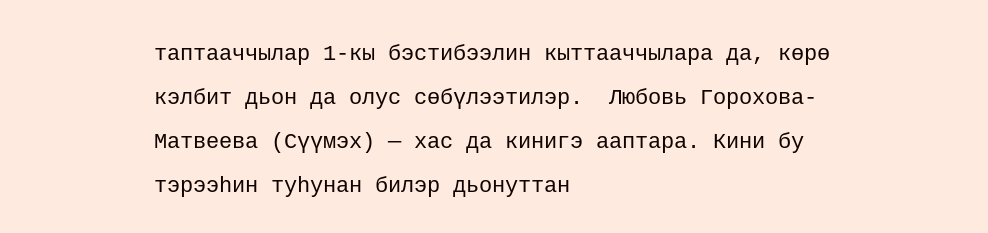таптааччылар 1-кы бэстибээлин кыттааччылара да, көрө кэлбит дьон да олус сөбүлээтилэр.  Любовь Горохова-Матвеева (Сүүмэх) — хас да кинигэ ааптара. Кини бу тэрээһин туһунан билэр дьонуттан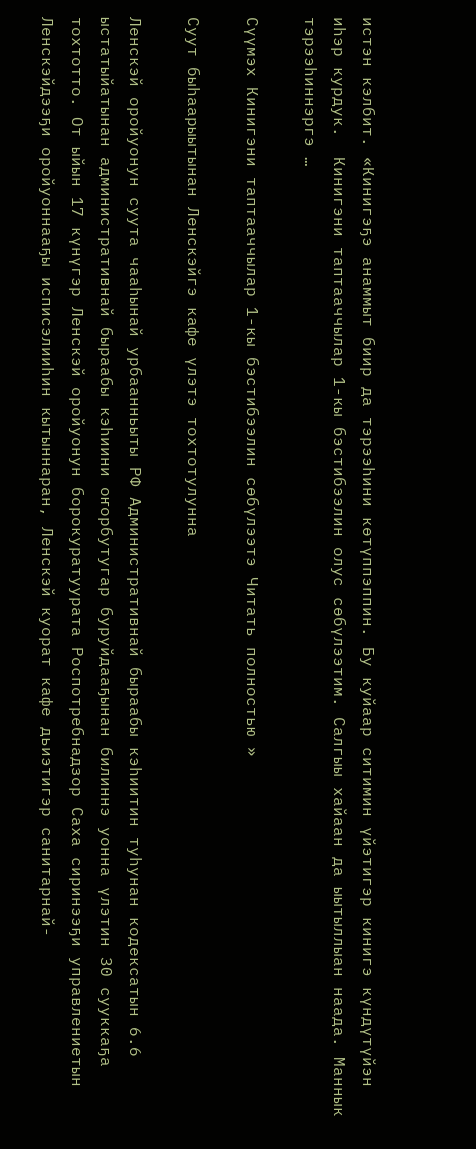истэн кэлбит. «Кинигэҕэ анаммыт биир да тэрээһини көтүппэппин. Бу куйаар ситимин үйэтигэр кинигэ күндүтүйэн  иһэр курдук.  Кинигэни таптааччылар 1-кы бэстибээлин олус сөбүлээтим. Салгыы хайаан да ыытыллыан наада. Маннык тэрээһиннэргэ …

Сүүмэх Кинигэни таптааччылар 1-кы бэстибээлин сөбүлээтэ Читать полностью »

Суут быһаарыытынан Ленскэйгэ кафе үлэтэ тохтотулунна

Ленскэй оройуонун суута чааһынай урбаанньыты РФ Административнай быраабы кэһиитин туһунан кодексатын 6.6 ыстатыйатынан административнай быраабы кэһиини оҥорбутугар буруйдааҕынан билиннэ уонна үлэтин 30 сууккаҕа тохтотто. От ыйын 17 күнүгэр Ленскэй оройуонун борокуратуурата Роспотребнадзор Саха сиринээҕи управлениетын Ленскэйдээҕи оройуоннааҕы исписэлииһин кытыннаран, Ленскэй куорат кафе дьиэтигэр санитарнай-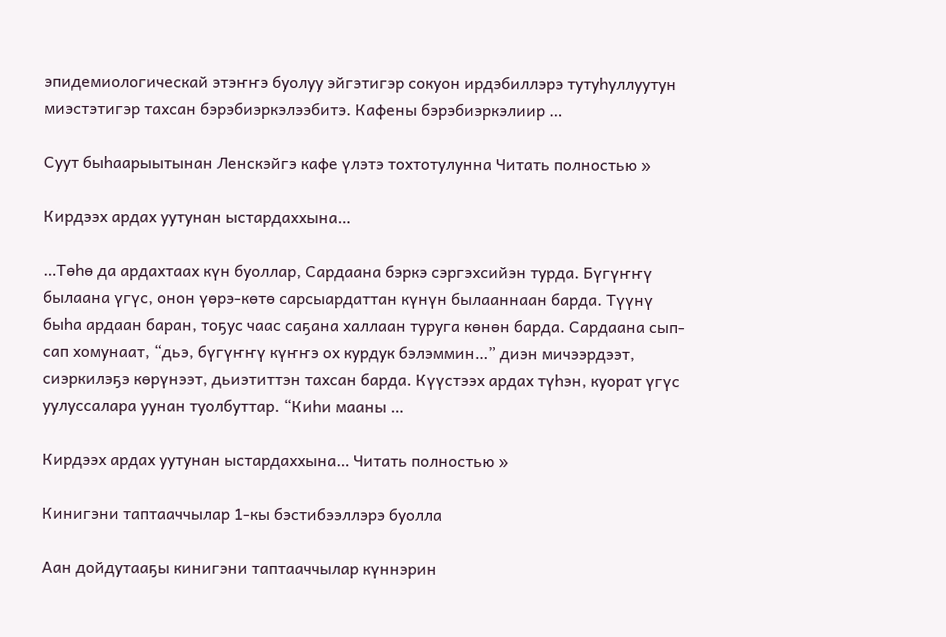эпидемиологическай этэҥҥэ буолуу эйгэтигэр сокуон ирдэбиллэрэ тутуһуллуутун миэстэтигэр тахсан бэрэбиэркэлээбитэ. Кафены бэрэбиэркэлиир …

Суут быһаарыытынан Ленскэйгэ кафе үлэтэ тохтотулунна Читать полностью »

Кирдээх ардах уутунан ыстардаххына…

…Төһө да ардахтаах күн буоллар, Сардаана бэркэ сэргэхсийэн турда. Бүгүҥҥү былаана үгүс, онон үөрэ-көтө сарсыардаттан күнүн былааннаан барда. Түүнү быһа ардаан баран, тоҕус чаас саҕана халлаан туруга көнөн барда. Сардаана сып-сап хомунаат, “дьэ, бүгүҥҥү күҥҥэ ох курдук бэлэммин…” диэн мичээрдээт, сиэркилэҕэ көрүнээт, дьиэтиттэн тахсан барда. Күүстээх ардах түһэн, куорат үгүс уулуссалара уунан туолбуттар. “Киһи мааны …

Кирдээх ардах уутунан ыстардаххына… Читать полностью »

Кинигэни таптааччылар 1-кы бэстибээллэрэ буолла

Аан дойдутааҕы кинигэни таптааччылар күннэрин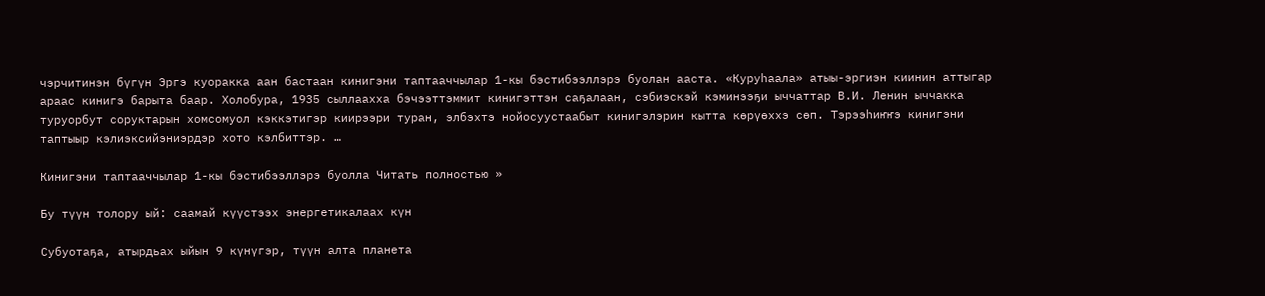чэрчитинэн бүгүн Эргэ куоракка аан бастаан кинигэни таптааччылар 1-кы бэстибээллэрэ буолан ааста. «Куруһаала» атыы-эргиэн киинин аттыгар араас кинигэ барыта баар. Холобура, 1935 сыллаахха бэчээттэммит кинигэттэн саҕалаан, сэбиэскэй кэминээҕи ыччаттар В.И. Ленин ыччакка туруорбут соруктарын хомсомуол кэккэтигэр киирээри туран, элбэхтэ нойосуустаабыт кинигэлэрин кытта көрүөххэ сөп. Тэрээһиҥҥэ кинигэни таптыыр кэлиэксийэниэрдэр хото кэлбиттэр. …

Кинигэни таптааччылар 1-кы бэстибээллэрэ буолла Читать полностью »

Бу түүн толору ый: саамай күүстээх энергетикалаах күн

Субуотаҕа, атырдьах ыйын 9 күнүгэр, түүн алта планета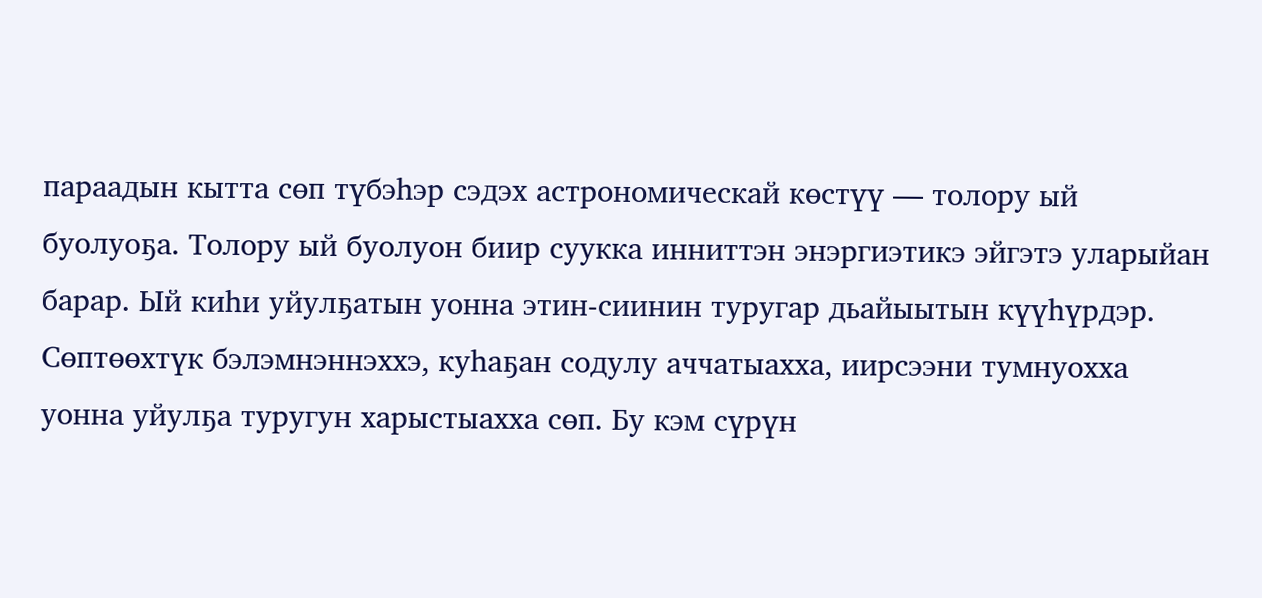параадын кытта сөп түбэһэр сэдэх астрономическай көстүү — толору ый буолуоҕа. Толору ый буолуон биир суукка инниттэн энэргиэтикэ эйгэтэ уларыйан барар. Ый киһи уйулҕатын уонна этин-сиинин туругар дьайыытын күүһүрдэр. Сөптөөхтүк бэлэмнэннэххэ, куһаҕан содулу аччатыахха, иирсээни тумнуохха уонна уйулҕа туругун харыстыахха сөп. Бу кэм сүрүн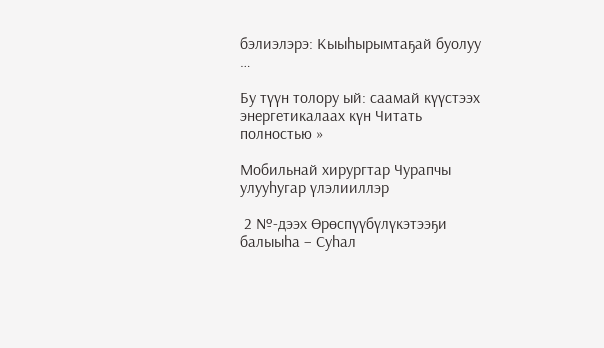бэлиэлэрэ: Кыыһырымтаҕай буолуу …

Бу түүн толору ый: саамай күүстээх энергетикалаах күн Читать полностью »

Мобильнай хирургтар Чурапчы улууһугар үлэлииллэр

 2 №-дээх Өрөспүүбүлүкэтээҕи балыыһа – Суһал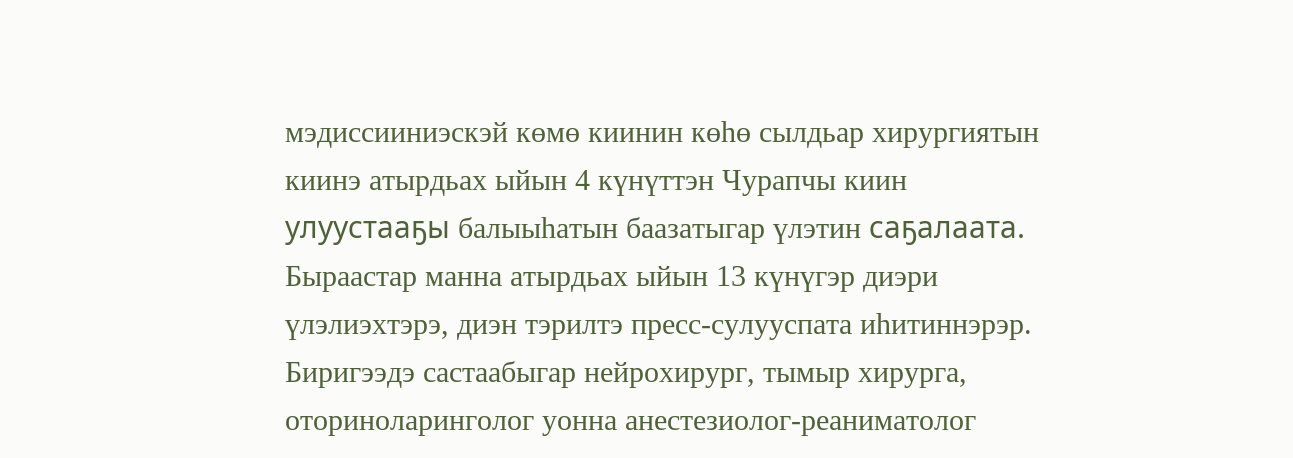мэдиссииниэскэй көмө киинин көһө сылдьар хирургиятын киинэ атырдьах ыйын 4 күнүттэн Чурапчы киин улуустааҕы балыыһатын баазатыгар үлэтин саҕалаата. Быраастар манна атырдьах ыйын 13 күнүгэр диэри үлэлиэхтэрэ, диэн тэрилтэ пресс-сулууспата иһитиннэрэр. Биригээдэ састаабыгар нейрохирург, тымыр хирурга, оториноларинголог уонна анестезиолог-реаниматолог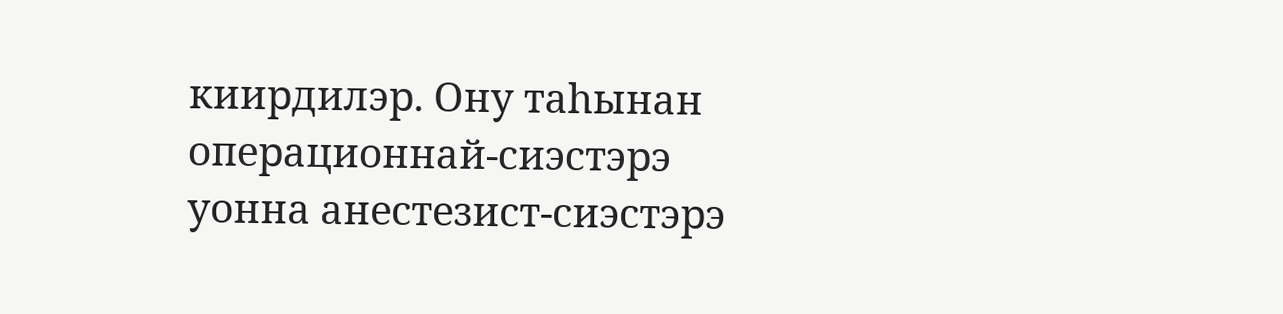киирдилэр. Ону таһынан операционнай-сиэстэрэ уонна анестезист-сиэстэрэ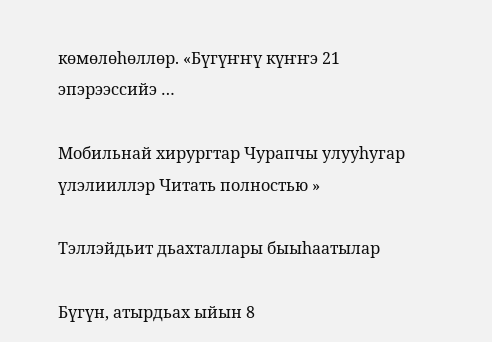көмөлөһөллөр. «Бүгүҥҥү күҥҥэ 21 эпэрээссийэ …

Мобильнай хирургтар Чурапчы улууһугар үлэлииллэр Читать полностью »

Тэллэйдьит дьахталлары быыһаатылар

Бүгүн, атырдьах ыйын 8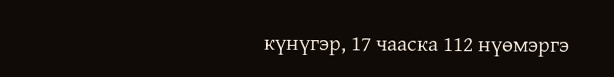күнүгэр, 17 чааска 112 нүөмэргэ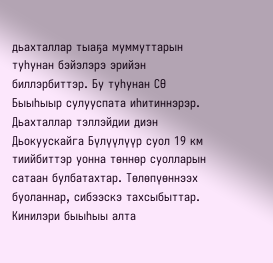дьахталлар тыаҕа муммуттарын туһунан бэйэлэрэ эрийэн биллэрбиттэр. Бу туһунан СӨ Быыһыыр сулууспата иһитиннэрэр. Дьахталлар тэллэйдии диэн Дьокуускайга Бүлүүлүүр суол 19 км тиийбиттэр уонна төннөр суолларын сатаан булбатахтар. Төлөпүөннээх буоланнар, сибээскэ тахсыбыттар. Кинилэри быыһыы алта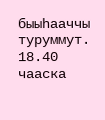быыһааччы туруммут. 18.40 чааска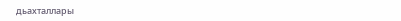дьахталлары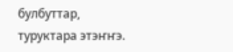булбуттар, туруктара этэҥҥэ.